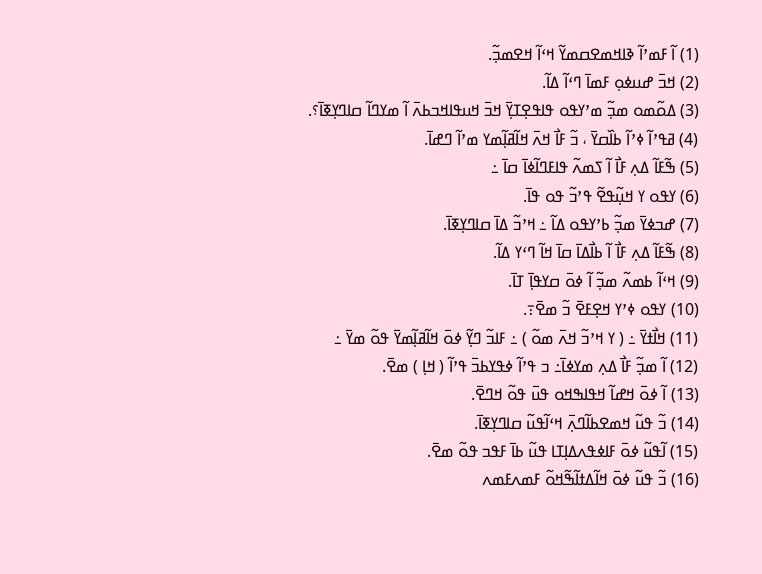(1) ߊ߬ ߓߘߴߊ߬ ߢߊߞߘߐߛߘߌ߬ ߞߵߊ߬ ߞߐߘߏ߲߬.
(2) ߞߏ߫ ߝߎߦߋ߲ ߓߘߊ߫ ߣߵߊ߬ ߡߊ߬.
(3) ߡߋ߬ߘߋ ߘߏ߲߬ ߘߴߌߟߋ ߟߊߟߐ߲ߠߌ߲߫ ߞߏ߫ ߞߎߟߊߞߏߕߍ߫ ߊ߬ ߘߌߣߊ߬ ߛߊߣߌ߲ߧߊ߫؟.
(4) ߥߟߴߊ߬ ߦߴߊ߬ ߕߊ߰ߛߌ߫ ، ߏ߬ ߓߊ߯ ߞߍ߫ ߞߊ߬ߥߊ߲߬ߘߌ ߘߴߊ߬ ߣߝߊ߫.
(5) ߒ߬ߓߊ߬ ߡߍ߲ ߓߊ߯ ߊ߬ ߖߘߍ߬ ߟߊߓߣߊ߬ߦߊ߫ ߛߊ߫ ߸
(6) ߌߟߋ ߌ ߞߎ߲߬ߟߐ߬ ߟߴߏ߬ ߟߋ ߟߊ߫.
(7) ߝߏߦߌ߫ ߘߏ߲߬ ߕߴߌߟߋ ߡߊ߬ ߸ ߞߴߏ߬ ߡߊ߫ ߛߊߣߌ߲ߧߊ߫.
(8) ߒ߬ߓߊ߬ ߡߍ߲ ߓߊ߯ ߊ߬ ߕߊ߯ߡߊ߫ ߛߊ߫ ߞߊ߬ ߣߵߌ ߡߊ߬.
(9) ߞߵߊ߬ ߕߘߍ߬ ߘߏ߲߬ ߊ߬ ߦߋ߫ ߛߌߟߊ߲߫ ߠߊ߫.
(10) ߌߟߋ ߦߴߌ ߞߐ߲ߓߐ߫ ߏ߬ ߘߐ߫߹.
(11) ߞߊ߯ߙߌ߫ ߸ ( ߌ ߞߴߏ߬ ߞߍ߫ ߘߋ߬ ) ߸ ߓߊߏ߬ ߣߌ߲߬ ߦߋ߫ ߞߊ߬ߥߊ߲߬ߘߌ߫ ߟߋ߬ ߘߌ߫ ߸
(12) ߊ߬ ߘߏ߲߬ ߓߊ߯ ߡߍ߲ ߘߌߦߊ߫߸ ߏ ߟߴߊ߬ ߦߟߌߕߏ߫ ߟߴߊ߬ ( ߞߊ߲ ) ߘߐ߫.
(13) ߊ߬ ߦߋ߫ ߞߝߊ߬ ߞߟߊߒߞߋ ߟߎ߫ ߟߋ߬ ߞߣߐ߫.
(14) ߏ߬ ߟߎ߬ ߞߘߐߕߊ߬ߣߍ߲߫ ߞߵߊ߬ߟߎ߬ ߛߊߣߌ߲ߧߊ߫.
(15) ߊ߬ߟߎ߬ ߦߋ߫ ߓߊߦߟߍߡߊ߲ߠߊ ߟߎ߬ ߕߊ߫ ߓߟߏ ߟߋ߬ ߘߐ߫.
(16) ߏ߬ ߟߎ߬ ߦߋ߫ ߞߊ߬ߡߙߊ߬ߒ߬ߞߋ߬ ߓߘߍߓߘߍ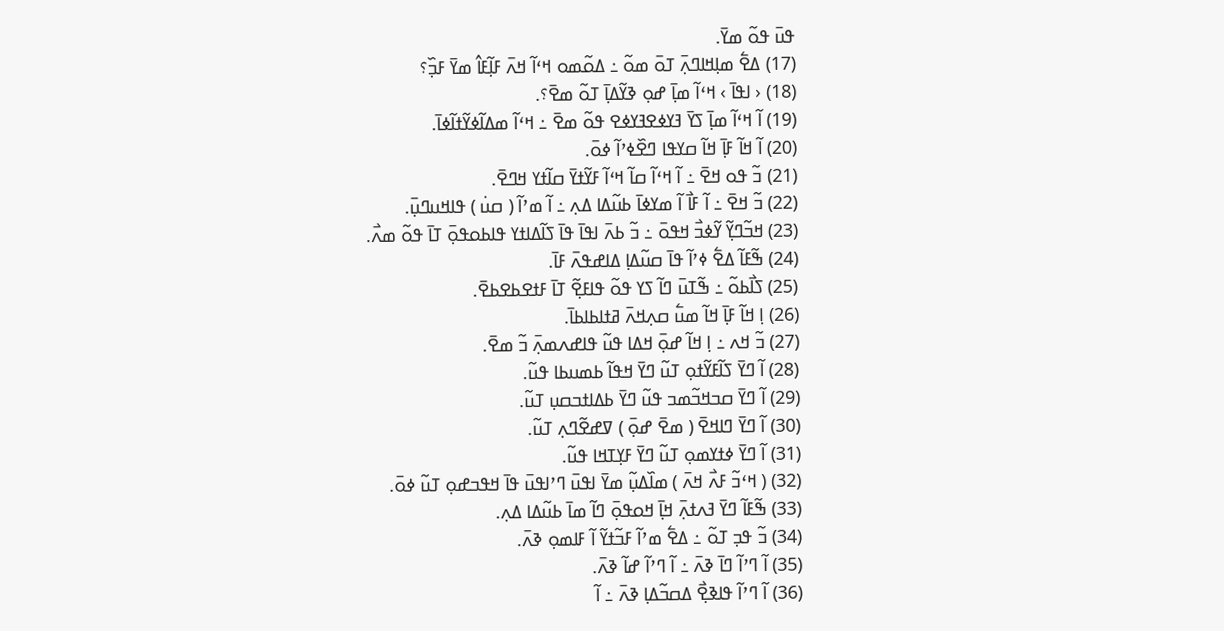ߟߎ߫ ߟߋ߬ ߘߌ߫.
(17) ߡߐ߱ ߘߊ߲ߞߊߣߍ߲߫ ߠߋ߫ ߘߋ߬ ߸ ߡߋ߬ߘߋ ߞߵߊ߬ ߞߍ߫ ߓߊ߲߬ߓߊ߮ ߘߌ߫ ߓߏ߲߰؟
(18) ‹ ߊߟߊ߫ › ߞߵߊ߬ ߘߊ߲߫ ߝߋ߲ ߢߌ߬ߡߊ߲߫ ߠߋ߬ ߘߐ߫؟.
(19) ߊ߬ ߞߵߊ߬ ߘߊ߲߫ ߖߌ߫ ߔߌߦߐߔߌߦߐ ߟߋ߬ ߘߐ߫ ߸ ߞߵߊ߬ ߘߡߊ߬ߦߌ߬ߙߊ߬ߦߊ߫.
(20) ߊ߬ ߞߊ߬ ߓߊ߲߫ ߞߊ߬ ߛߌߟߊ ߣߐ߰ߦߴߊ߬ ߦߋ߫.
(21) ߏ߬ ߟߋ ߞߐ߫ ߸ ߊ߬ ߞߵߊ߬ ߛߊ߬ ߞߵߊ߬ ߓߌ߬ߙߌ߫ ߛߊ߬ߙߌ ߞߣߐ߫.
(22) ߏ߬ ߞߐ߫ ߸ ߊ߬ ߓߊ߯ ߊ߬ ߘߌߦߊ߫ ߕߎ߬ߡߊ ߡߍ߲ ߸ ߊ߬ ߘߴߊ߬ ( ߛߎ߭ ) ߟߊߞߎߣߎ߲߫.
(23) ߞߏ߬ߣߌ߲߬ ߌ߬ߦߏ߯ ߞߟߋ߫ ߸ ߏ߬ ߕߍ߫ ߊߟߊ߫ ߟߊ߫ ߖߊ߬ߡߊߙߌ ߟߊߕߋߟߋ߲߫ ߠߊ߫ ߟߋ߬ ߘߍ߯.
(24) ߒ߬ߓߊ߬ ߡߐ߱ ߦߴߊ߬ ߟߊ߫ ߛߎ߬ߡߊ߲ ߡߊߝߟߍ߫ ߓߊ߫.
(25) ߖߊ߯ߕߋ߬ ߸ ߒ߬ߠߎ߫ ߣߊ߬ ߖߌ ߟߋ߬ ߟߊߓߐ߲߬ ߠߊ߫ ߓߙߐߕߐߕߐ߫.
(26) ߊ߲ ߞߊ߬ ߓߊ߲߫ ߞߊ߬ ߘߎ߱ ߛߍ߲ߞߍ߫ ߥߙߊߕߊߕߊ߫.
(27) ߏ߬ ߞߍ ߸ ߊ߲ ߞߊ߬ ߝߋ߲߫ ߞߡߊ ߟߎ߬ ߟߊߝߍߘߍ߲߫ ߏ߬ ߘߐ߫.
(28) ߊ߬ ߣߌ߫ ߖߊ߬ߓߌ߬ߙߋ߲ ߠߎ߬ ߣߌ߫ ߞߟߊ߬ ߕߘߎߕߊ ߟߎ߬.
(29) ߊ߬ ߣߌ߫ ߛߏߞߏ߬ߘߏ ߟߎ߬ ߣߌ߫ ߕߡߊߙߏߛߎ߲ ߠߎ߬.
(30) ߊ߬ ߣߌ߫ ߣߊߞߐ߫ ( ߘߐ߫ ߝߋ߲߫ ) ߜߝߐ߬ߣߍ߲ ߠߎ߬.
(31) ߊ߬ ߣߌ߫ ߦߙߌߘߋ߲ ߠߎ߬ ߣߌ߫ ߓߌ߲ߠߞߊ ߟߎ߬.
(32) ( ߞߵߏ߬ ߓߍ߯ ߞߍ߫ ) ߘߊ߰ߡߎ߲߬ ߘߌ߫ ߊߟߎ߫ ߣߴߊߟߎ߫ ߟߊ߫ ߞߟߏߝߋ߲ ߠߎ߬ ߦߋ߫.
(33) ߒ߬ߓߊ߬ ߣߌ߫ ߔߍߙߍ߲߫ ߞߊ߲߫ ߞߋߟߋ߲߫ ߣߊ߬ ߘߊ߫ ߕߎ߬ߡߊ ߡߍ߲.
(34) ߏ߬ ߟߏ߲ ߠߋ߬ ߸ ߡߐ߱ ߘߴߊ߬ ߓߏ߬ߙߌ߬ ߊ߬ ߓߊߘߋ߲ ߢߍ߫.
(35) ߊ߬ ߣߴߊ߬ ߣߊ߫ ߢߍ߫ ߸ ߊ߬ ߣߴߊ߬ ߝߊ߬ ߢߍ߫.
(36) ߊ߬ ߣߴߊ߬ ߟߊߢߐ߲߯ ߡߛߏ߬ߡߊ߲ ߢߍ߫ ߸ ߊ߬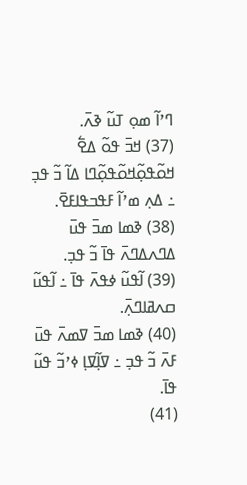ߣߴߊ߬ ߘߋ߲ ߠߎ߬ ߢߍ߫.
(37) ߞߏ߫ ߟߋ߬ ߡߐ߱ ߞߋ߬ߟߋ߲߬ߞߋ߬ߟߋ߲߬ߣߊ ߡߊ߬ ߏ߬ ߟߏ߲ ߸ ߡߍ߲ ߘߴߊ߬ ߓߟߏߟߊߓߐ߫.
(38) ߢߘߊ ߘߏ߫ ߟߎ߫ ߡߣߍߡߣߍ߫ ߟߊ߫ ߏ߬ ߟߏ߲.
(39) ߊ߬ߟߎ߬ ߦߟߍ߫ ߟߊ߫ ߸ ߊ߬ߟߎ߬ ߛߍߥߊߣߍ߲߫.
(40) ߢߘߊ ߘߏ߫ ߜߘߍ߫ ߟߎ߫ ߓߍ߫ ߏ߬ ߟߏ߲ ߸ ߜߊ߲߬ߜߊ߲ ߦߴߏ߬ ߟߎ߬ ߟߊ߫.
(41)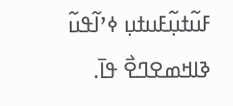ߓߎ߬ߙߎ߲߬ߓߎߙߎ߲ ߦߴߊ߬ߟߎ߬ ߢߊߞߘߐߣߐ߯ ߟߊ߫.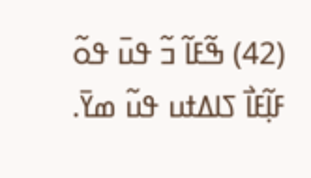(42) ߒ߬ߓߊ߬ ߏ߬ ߟߎ߫ ߟߋ߬ ߓߊ߲߬ߓߊ߯ ߖߊߡߙߎ ߟߎ߬ ߘߌ߫.